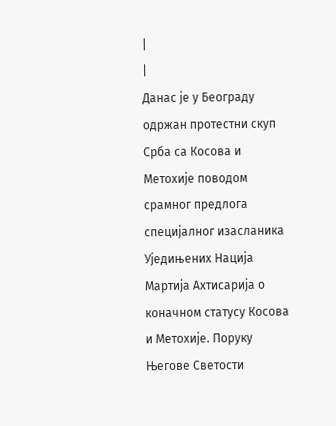|
|
Данас је у Београду одржан протестни скуп Срба са Косова и Метохије поводом срамног предлога специјалног изасланика Уједињених Нација Мартија Ахтисарија о коначном статусу Косова и Метохије. Поруку Његове Светости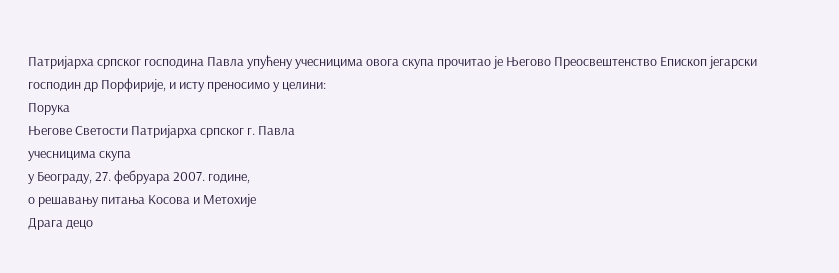Патријарха српског господина Павла упућену учесницима овога скупа прочитао је Његово Преосвештенство Епископ јегарски господин др Порфирије, и исту преносимо у целини:
Порука
Његове Светости Патријарха српског г. Павла
учесницима скупа
у Београду, 27. фебруара 2007. године,
о решавању питања Косова и Метохије
Драга децо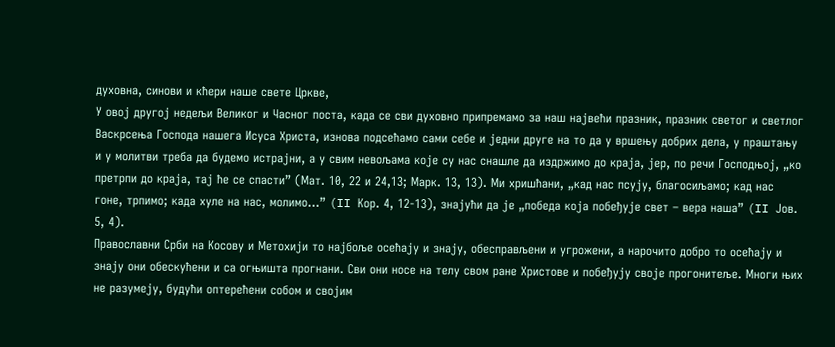духовна, синови и кћери наше свете Цркве,
У овој другој недељи Великог и Часног поста, када се сви духовно припремамо за наш највећи празник, празник светог и светлог Васкрсења Господа нашега Исуса Христа, изнова подсећамо сами себе и једни друге на то да у вршењу добрих дела, у праштању и у молитви треба да будемо истрајни, а у свим невољама које су нас снашле да издржимо до краја, јер, по речи Господњој, „ко претрпи до краја, тај ће се спасти” (Мат. 10, 22 и 24,13; Марк. 13, 13). Ми хришћани, „кад нас псују, благосиљамо; кад нас гоне, трпимо; када хуле на нас, молимо...” (II Кор. 4, 12-13), знајући да је „победа која побеђује свет – вера наша” (II Јов. 5, 4).
Православни Срби на Косову и Метохији то најбоље осећају и знају, обесправљени и угрожени, а нарочито добро то осећају и знају они обескућени и са огњишта прогнани. Сви они носе на телу свом ране Христове и побеђују своје прогонитеље. Многи њих не разумеју, будући оптерећени собом и својим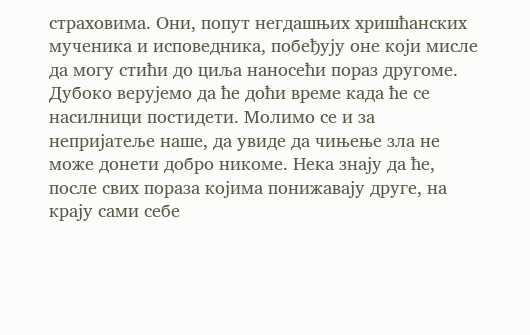страховима. Они, попут негдашњих хришћанских мученика и исповедника, побеђују оне који мисле да могу стићи до циља наносећи пораз другоме.
Дубоко верујемо да ће доћи време када ће се насилници постидети. Молимо се и за непријатеље наше, да увиде да чињење зла не може донети добро никоме. Нека знају да ће, после свих пораза којима понижавају друге, на крају сами себе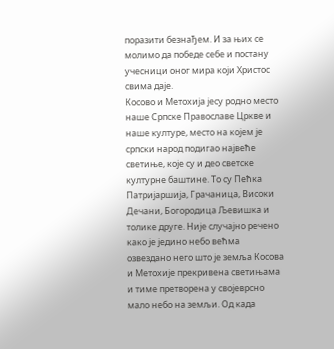поразити безнађем. И за њих се молимо да победе себе и постану учесници оног мира који Христос свима даје.
Косово и Метохија јесу родно место наше Српске Православе Цркве и наше културе, место на којем је српски народ подигао највеће светиње, које су и део светске културне баштине. То су Пећка Патријаршија, Грачаница, Високи Дечани, Богородица Љевишка и толике друге. Није случајно речено како је једино небо већма озвездано него што је земља Косова и Метохије прекривена светињама и тиме претворена у својеврсно мало небо на земљи. Од када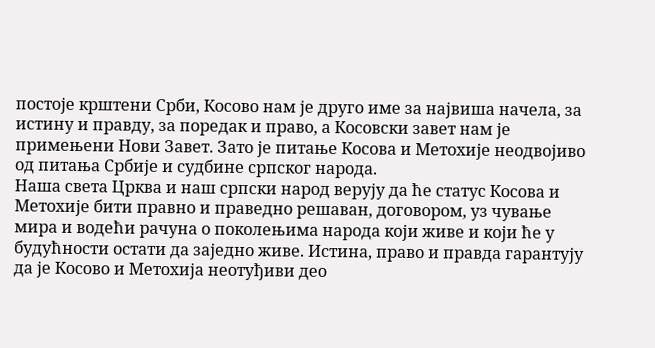постоје крштени Срби, Косово нам је друго име за највиша начела, за истину и правду, за поредак и право, а Косовски завет нам је примењени Нови Завет. Зато је питање Косова и Метохије неодвојиво од питања Србије и судбине српског народа.
Наша света Црква и наш српски народ верују да ће статус Косова и Метохије бити правно и праведно решаван, договором, уз чување мира и водећи рачуна о поколењима народа који живе и који ће у будућности остати да заједно живе. Истина, право и правда гарантују да је Косово и Метохија неотуђиви део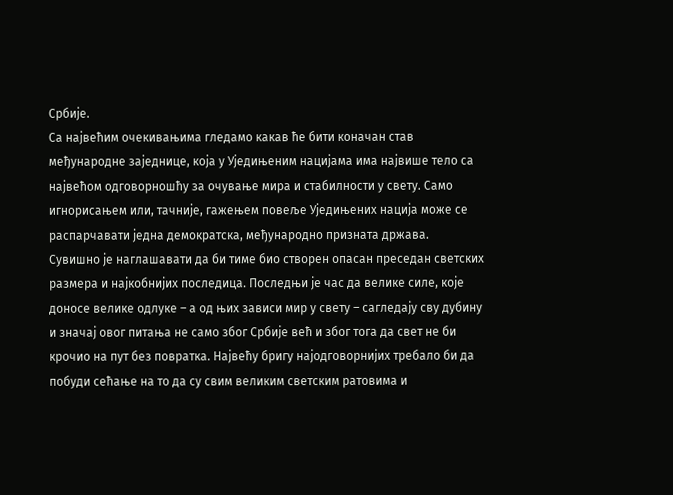Србије.
Са највећим очекивањима гледамо какав ће бити коначан став међународне заједнице, која у Уједињеним нацијама има највише тело са највећом одговорношћу за очување мира и стабилности у свету. Само игнорисањем или, тачније, гажењем повеље Уједињених нација може се распарчавати једна демократска, међународно призната држава.
Сувишно је наглашавати да би тиме био створен опасан преседан светских размера и најкобнијих последица. Последњи је час да велике силе, које доносе велике одлуке – а од њих зависи мир у свету – сагледају сву дубину и значај овог питања не само због Србије већ и због тога да свет не би крочио на пут без повратка. Највећу бригу најодговорнијих требало би да побуди сећање на то да су свим великим светским ратовима и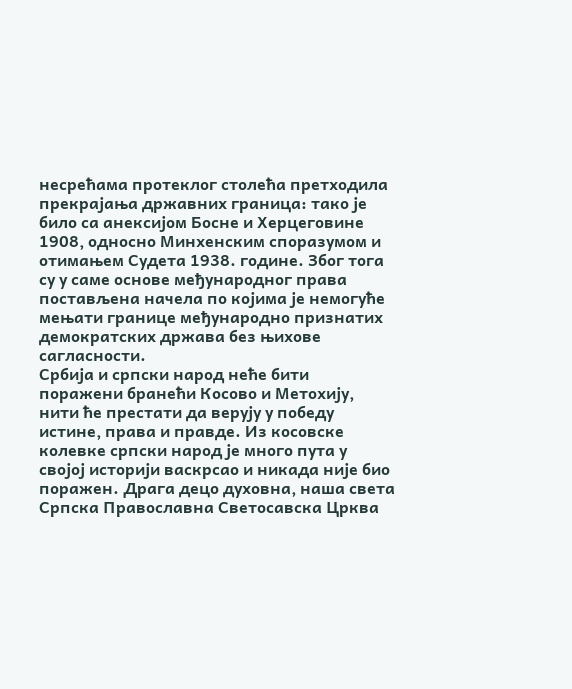несрећама протеклог столећа претходила прекрајања државних граница: тако је било са анексијом Босне и Херцеговине 1908, односно Минхенским споразумом и отимањем Судетa 1938. године. Због тога су у саме основе међународног права постављена начела по којима је немогуће мењати границе међународно признатих демократских држава без њихове сагласности.
Србија и српски народ неће бити поражени бранећи Косово и Метохију, нити ће престати да верују у победу истине, права и правде. Из косовске колевке српски народ је много пута у својој историји васкрсао и никада није био поражен. Драга децо духовна, наша света Српска Православна Светосавска Црква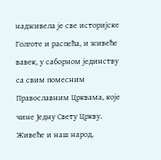надживела је све историјске Голготе и распећа, и живеће вавек, у саборном јединству са свим помесним Православним Црквама, које чине Једну Свету Цркву. Живеће и наш народ,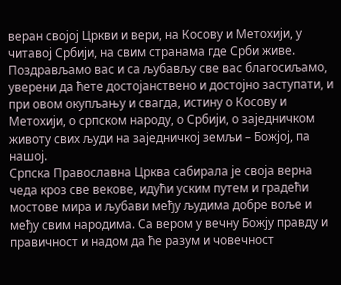веран својој Цркви и вери, на Косову и Метохији, у читавој Србији, на свим странама где Срби живе.
Поздрављамо вас и са љубављу све вас благосиљамо, уверени да ћете достојанствено и достојно заступати, и при овом окупљању и свагда, истину о Косову и Метохији, о српском народу, о Србији, о заједничком животу свих људи на заједничкој земљи – Божјој, па нашој.
Српска Православна Црква сабирала је своја верна чеда кроз све векове, идући уским путем и градећи мостове мира и љубави међу људима добре воље и међу свим народима. Са вером у вечну Божју правду и правичност и надом да ће разум и човечност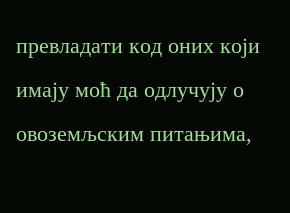превладати код оних који имају моћ да одлучују о овоземљским питањима,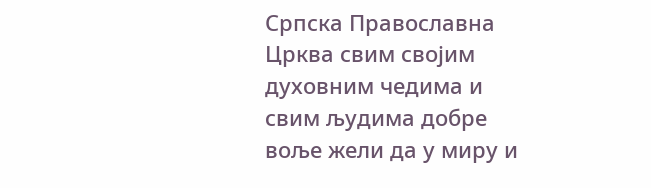Српска Православна Црква свим својим духовним чедима и свим људима добре воље жели да у миру и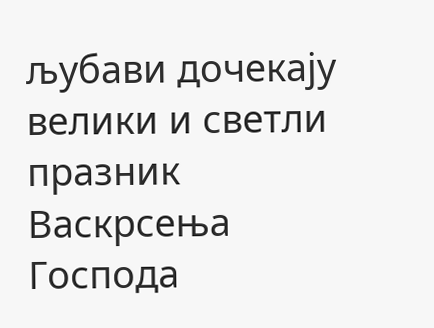љубави дочекају велики и светли празник Васкрсења Господа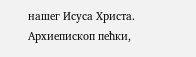нашег Исуса Христа.
Архиепископ пећки,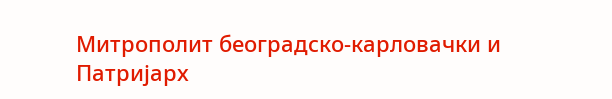Митрополит београдско-карловачки и
Патријарх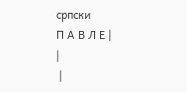српски
П А В Л Е |
|
 |